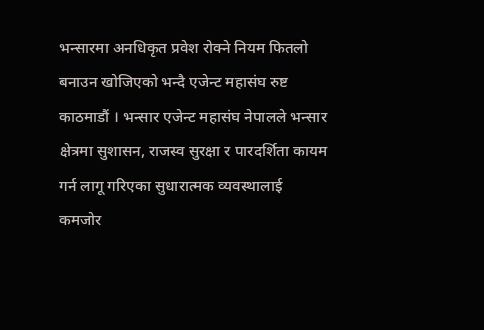भन्सारमा अनधिकृत प्रवेश रोक्ने नियम फितलो बनाउन खोजिएको भन्दै एजेन्ट महासंघ रुष्ट
काठमाडौं । भन्सार एजेन्ट महासंघ नेपालले भन्सार क्षेत्रमा सुशासन, राजस्व सुरक्षा र पारदर्शिता कायम गर्न लागू गरिएका सुधारात्मक व्यवस्थालाई कमजोर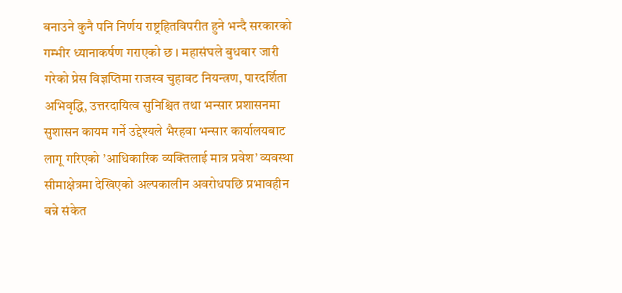बनाउने कुनै पनि निर्णय राष्ट्रहितविपरीत हुने भन्दै सरकारको गम्भीर ध्यानाकर्षण गराएको छ । महासंघले बुधबार जारी गरेको प्रेस विज्ञप्तिमा राजस्व चुहावट नियन्त्रण, पारदर्शिता अभिवृद्धि, उत्तरदायित्व सुनिश्चित तथा भन्सार प्रशासनमा सुशासन कायम गर्ने उद्देश्यले भैरहवा भन्सार कार्यालयबाट लागू गरिएको ’आधिकारिक व्यक्तिलाई मात्र प्रवेश’ व्यवस्था सीमाक्षेत्रमा देखिएको अल्पकालीन अवरोधपछि प्रभावहीन बन्ने संकेत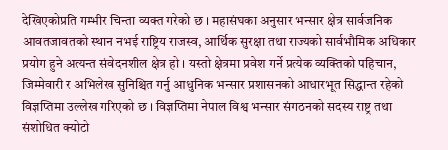देखिएकोप्रति गम्भीर चिन्ता व्यक्त गरेको छ । महासंघका अनुसार भन्सार क्षेत्र सार्वजनिक आवतजावतको स्थान नभई राष्ट्रिय राजस्व, आर्थिक सुरक्षा तथा राज्यको सार्वभौमिक अधिकार प्रयोग हुने अत्यन्त संवेदनशील क्षेत्र हो । यस्तो क्षेत्रमा प्रवेश गर्ने प्रत्येक व्यक्तिको पहिचान, जिम्मेवारी र अभिलेख सुनिश्चित गर्नु आधुनिक भन्सार प्रशासनको आधारभूत सिद्धान्त रहेको विज्ञप्तिमा उल्लेख गरिएको छ । विज्ञप्तिमा नेपाल विश्व भन्सार संगठनको सदस्य राष्ट्र तथा संशोधित क्योटो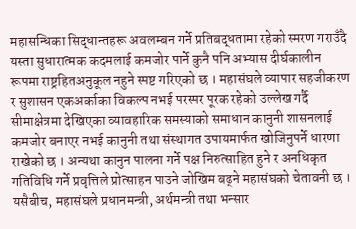महासन्धिका सिद्धान्तहरू अवलम्बन गर्ने प्रतिबद्धतामा रहेको स्मरण गराउँदै यस्ता सुधारात्मक कदमलाई कमजोर पार्ने कुनै पनि अभ्यास दीर्घकालीन रूपमा राष्ट्रहितअनुकूल नहुने स्पष्ट गरिएको छ । महासंघले व्यापार सहजीकरण र सुशासन एकअर्काका विकल्प नभई परस्पर पूरक रहेको उल्लेख गर्दै सीमाक्षेत्रमा देखिएका व्यावहारिक समस्याको समाधान कानुनी शासनलाई कमजोर बनाएर नभई कानुनी तथा संस्थागत उपायमार्फत खोजिनुपर्ने धारणा राखेको छ । अन्यथा कानुन पालना गर्ने पक्ष निरुत्साहित हुने र अनधिकृत गतिविधि गर्ने प्रवृत्तिले प्रोत्साहन पाउने जोखिम बढ्ने महासंघको चेतावनी छ । यसैबीच, महासंघले प्रधानमन्त्री, अर्थमन्त्री तथा भन्सार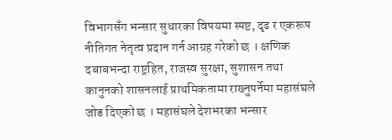विभागसँग भन्सार सुधारका विषयमा स्पष्ट, दृढ र एकरूप नीतिगत नेतृत्व प्रदान गर्न आग्रह गरेको छ । क्षणिक दबाबभन्दा राष्ट्रहित, राजस्व सुरक्षा, सुशासन तथा कानुनको शासनलाई प्राथमिकतामा राख्नुपर्नेमा महासंघले जोड दिएको छ । महासंघले देशभरका भन्सार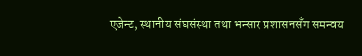एजेन्ट, स्थानीय संघसंस्था तथा भन्सार प्रशासनसँग समन्वय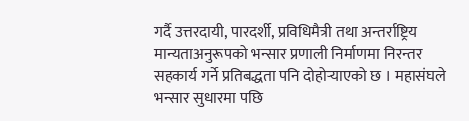गर्दै उत्तरदायी, पारदर्शी, प्रविधिमैत्री तथा अन्तर्राष्ट्रिय मान्यताअनुरूपको भन्सार प्रणाली निर्माणमा निरन्तर सहकार्य गर्ने प्रतिबद्धता पनि दोहोर्‍याएको छ । महासंघले भन्सार सुधारमा पछि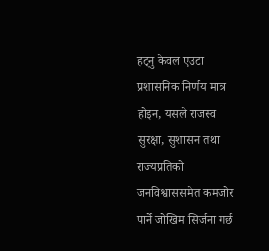हट्नु केवल एउटा प्रशासनिक निर्णय मात्र होइन, यसले राजस्व सुरक्षा, सुशासन तथा राज्यप्रतिको जनविश्वाससमेत कमजोर पार्ने जोखिम सिर्जना गर्छ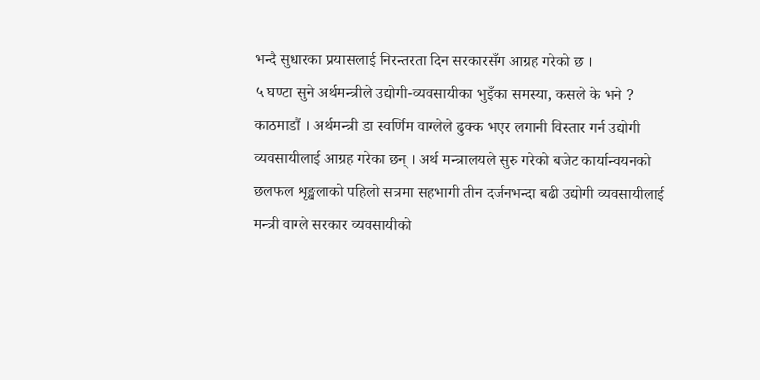भन्दै सुधारका प्रयासलाई निरन्तरता दिन सरकारसँग आग्रह गरेको छ ।
५ घण्टा सुने अर्थमन्त्रीले उद्योगी-व्यवसायीका भुइँका समस्या, कसले के भने ?
काठमाडौं । अर्थमन्त्री डा स्वर्णिम वाग्लेले ढुक्क भएर लगानी विस्तार गर्न उद्योगी व्यवसायीलाई आग्रह गरेका छन् । अर्थ मन्त्रालयले सुरु गरेको बजेट कार्यान्वयनको छलफल शृङ्खलाको पहिलो सत्रमा सहभागी तीन दर्जनभन्दा बढी उद्योगी व्यवसायीलाई मन्त्री वाग्ले सरकार व्यवसायीको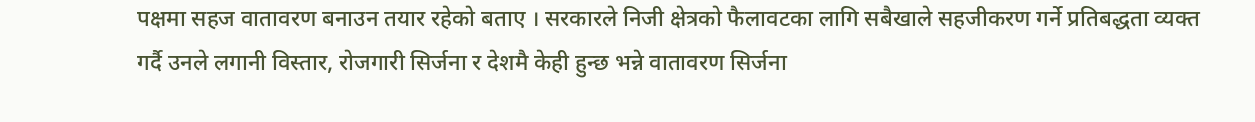पक्षमा सहज वातावरण बनाउन तयार रहेको बताए । सरकारले निजी क्षेत्रको फैलावटका लागि सबैखाले सहजीकरण गर्ने प्रतिबद्धता व्यक्त गर्दै उनले लगानी विस्तार, रोजगारी सिर्जना र देशमै केही हुन्छ भन्ने वातावरण सिर्जना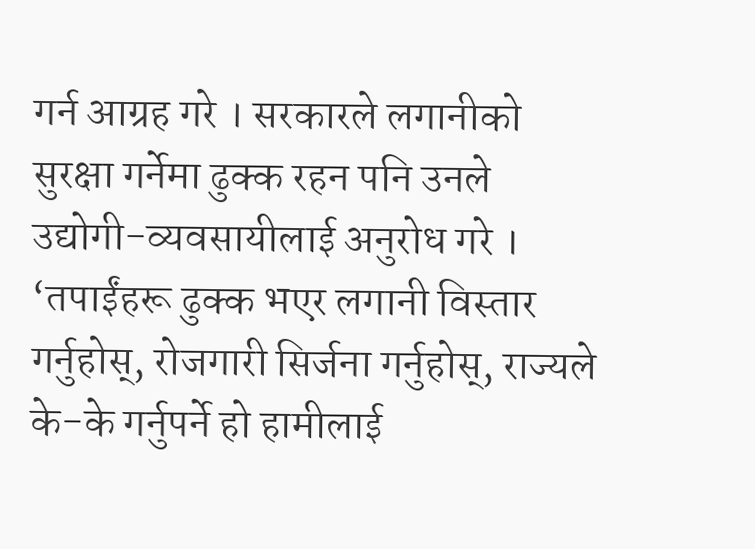गर्न आग्रह गरे । सरकारले लगानीको सुरक्षा गर्नेमा ढुक्क रहन पनि उनले उद्योगी-व्यवसायीलाई अनुरोध गरे । ‘तपाईंहरू ढुक्क भएर लगानी विस्तार गर्नुहोस्, रोजगारी सिर्जना गर्नुहोस्, राज्यले के-के गर्नुपर्ने हो हामीलाई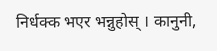निर्धक्क भएर भन्नुहोस् । कानुनी,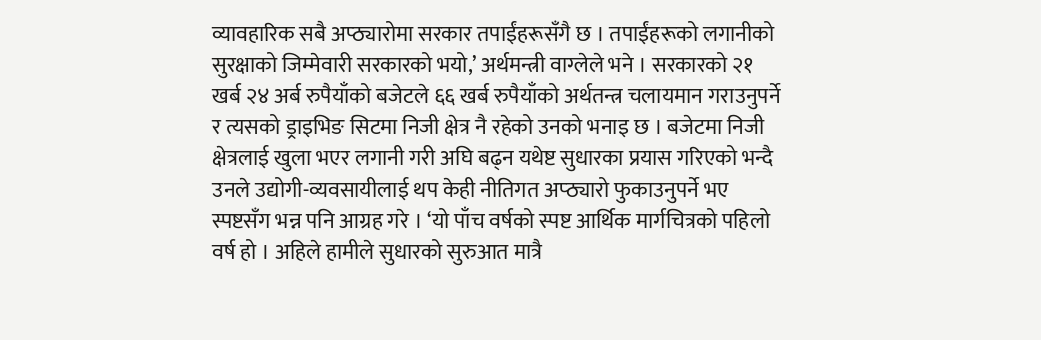व्यावहारिक सबै अप्ठ्यारोमा सरकार तपाईंहरूसँगै छ । तपाईंहरूको लगानीको सुरक्षाको जिम्मेवारी सरकारको भयो,’ अर्थमन्त्री वाग्लेले भने । सरकारको २१ खर्ब २४ अर्ब रुपैयाँको बजेटले ६६ खर्ब रुपैयाँको अर्थतन्त्र चलायमान गराउनुपर्ने र त्यसको ड्राइभिङ सिटमा निजी क्षेत्र नै रहेको उनको भनाइ छ । बजेटमा निजी क्षेत्रलाई खुला भएर लगानी गरी अघि बढ्न यथेष्ट सुधारका प्रयास गरिएको भन्दै उनले उद्योगी-व्यवसायीलाई थप केही नीतिगत अप्ठ्यारो फुकाउनुपर्ने भए स्पष्टसँग भन्न पनि आग्रह गरे । ‘यो पाँच वर्षको स्पष्ट आर्थिक मार्गचित्रको पहिलो वर्ष हो । अहिले हामीले सुधारको सुरुआत मात्रै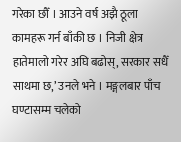गरेका छौँ । आउने वर्ष अझै ठूला कामहरू गर्न बाँकी छ । निजी क्षेत्र हातेमालो गरेर अघि बढोस्, सरकार सधैँ साथमा छ,’ उनले भने । मङ्गलबार पाँच घण्टासम्म चलेको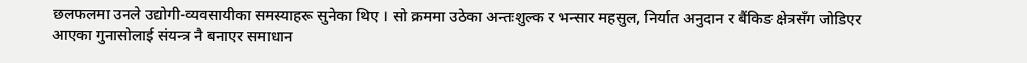छलफलमा उनले उद्योगी-व्यवसायीका समस्याहरू सुनेका थिए । सो क्रममा उठेका अन्तःशुल्क र भन्सार महसुल, निर्यात अनुदान र बैंकिङ क्षेत्रसँग जोडिएर आएका गुनासोलाई संयन्त्र नै बनाएर समाधान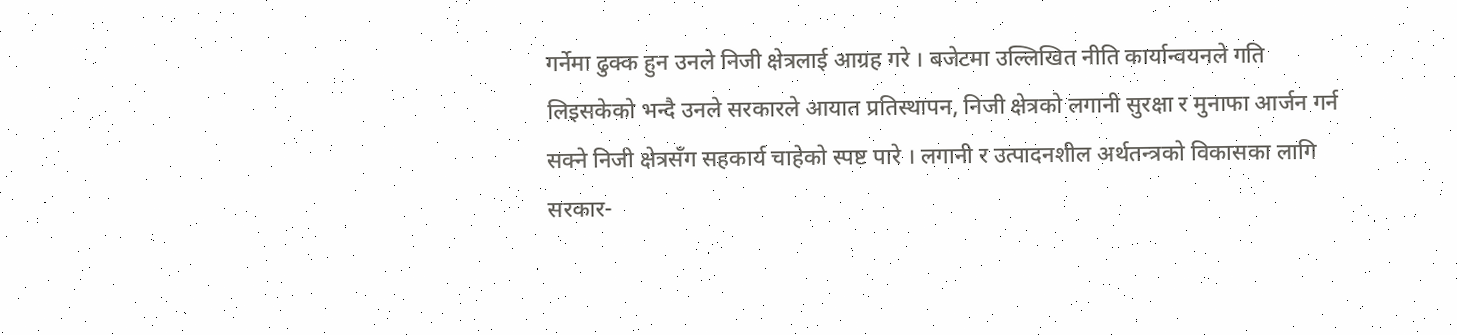गर्नेमा ढुक्क हुन उनले निजी क्षेत्रलाई आग्रह गरे । बजेटमा उल्लिखित नीति कार्यान्वयनले गति लिइसकेको भन्दै उनले सरकारले आयात प्रतिस्थापन, निजी क्षेत्रको लगानी सुरक्षा र मुनाफा आर्जन गर्न सक्ने निजी क्षेत्रसँग सहकार्य चाहेको स्पष्ट पारे । लगानी र उत्पादनशील अर्थतन्त्रको विकासका लागि सरकार-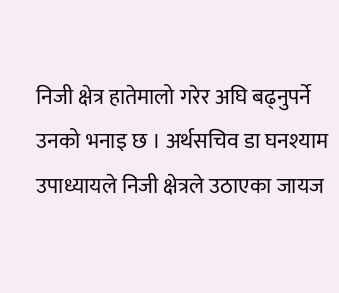निजी क्षेत्र हातेमालो गरेर अघि बढ्नुपर्ने उनको भनाइ छ । अर्थसचिव डा घनश्याम उपाध्यायले निजी क्षेत्रले उठाएका जायज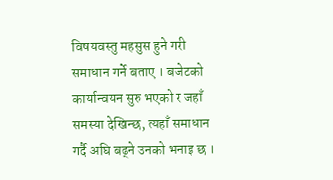विषयवस्तु महसुस हुने गरी समाधान गर्ने बताए । बजेटको कार्यान्वयन सुरु भएको र जहाँ समस्या देखिन्छ, त्यहाँ समाधान गर्दै अघि बढ्ने उनको भनाइ छ ।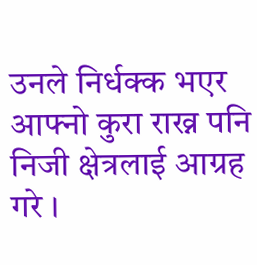उनले निर्धक्क भएर आफ्नो कुरा राख्न पनि निजी क्षेत्रलाई आग्रह गरे ।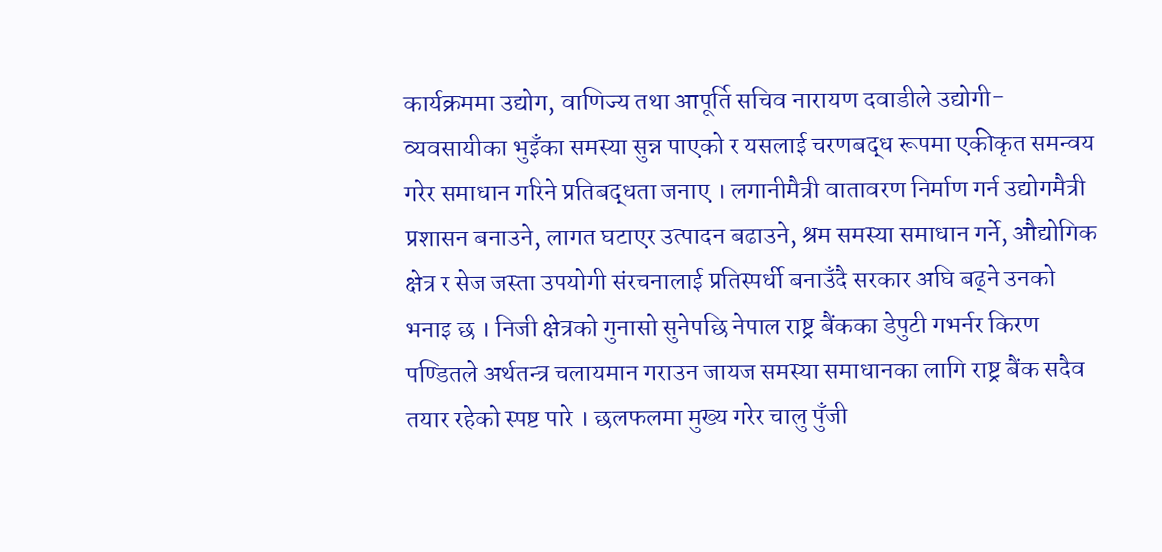कार्यक्रममा उद्योग, वाणिज्य तथा आपूर्ति सचिव नारायण दवाडीले उद्योगी-व्यवसायीका भुइँका समस्या सुन्न पाएको र यसलाई चरणबद्ध रूपमा एकीकृत समन्वय गरेर समाधान गरिने प्रतिबद्धता जनाए । लगानीमैत्री वातावरण निर्माण गर्न उद्योगमैत्री प्रशासन बनाउने, लागत घटाएर उत्पादन बढाउने, श्रम समस्या समाधान गर्ने, औद्योगिक क्षेत्र र सेज जस्ता उपयोगी संरचनालाई प्रतिस्पर्धी बनाउँदै सरकार अघि बढ्ने उनको भनाइ छ । निजी क्षेत्रको गुनासो सुनेपछि नेपाल राष्ट्र बैंकका डेपुटी गभर्नर किरण पण्डितले अर्थतन्त्र चलायमान गराउन जायज समस्या समाधानका लागि राष्ट्र बैंक सदैव तयार रहेको स्पष्ट पारे । छलफलमा मुख्य गरेर चालु पुँजी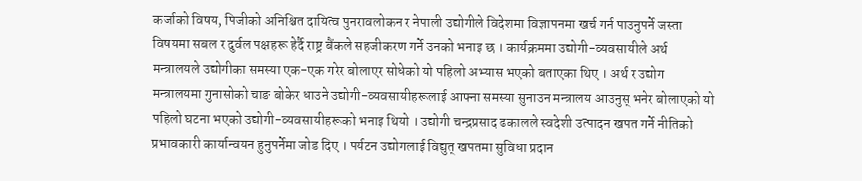कर्जाको विषय, पिजीको अनिश्चित दायित्व पुनरावलोकन र नेपाली उद्योगीले विदेशमा विज्ञापनमा खर्च गर्न पाउनुपर्ने जस्ता विषयमा सबल र दुर्वल पक्षहरू हेर्दै राष्ट्र बैंकले सहजीकरण गर्ने उनको भनाइ छ । कार्यक्रममा उद्योगी-व्यवसायीले अर्थ मन्त्रालयले उद्योगीका समस्या एक-एक गरेर बोलाएर सोधेको यो पहिलो अभ्यास भएको बताएका थिए । अर्थ र उद्योग मन्त्रालयमा गुनासोको चाङ बोकेर धाउने उद्योगी-व्यवसायीहरूलाई आफ्ना समस्या सुनाउन मन्त्रालय आउनुस् भनेर बोलाएको यो पहिलो घटना भएको उद्योगी-व्यवसायीहरूको भनाइ थियो । उद्योगी चन्द्रप्रसाद ढकालले स्वदेशी उत्पादन खपत गर्ने नीतिको प्रभावकारी कार्यान्वयन हुनुपर्नेमा जोड दिए । पर्यटन उद्योगलाई विद्युत् खपतमा सुविधा प्रदान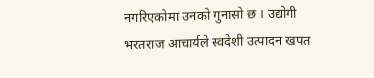नगरिएकोमा उनको गुनासो छ । उद्योगी भरतराज आचार्यले स्वदेशी उत्पादन खपत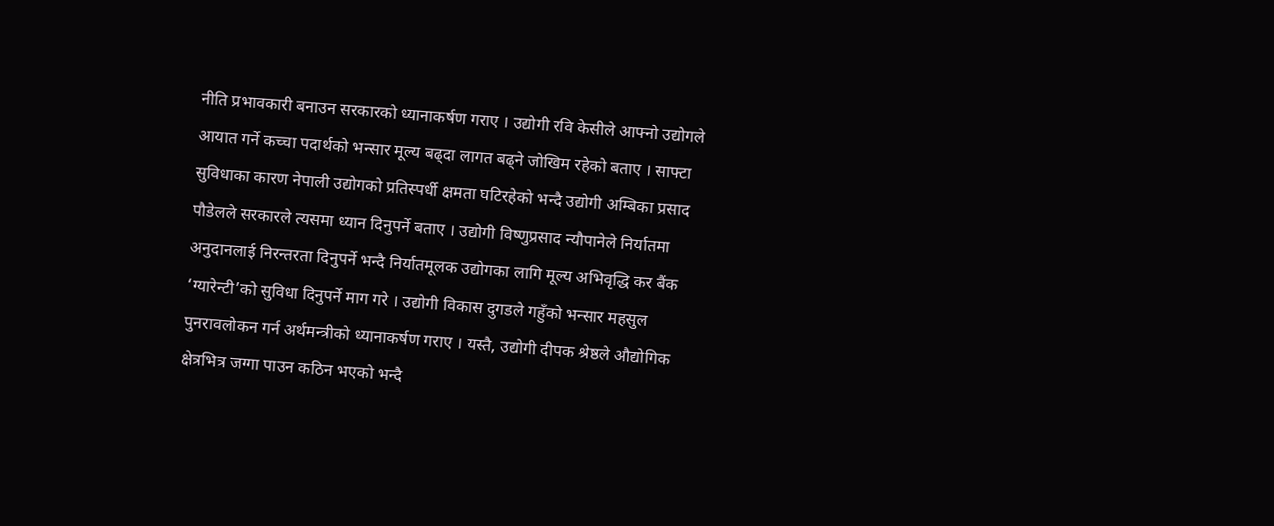नीति प्रभावकारी बनाउन सरकारको ध्यानाकर्षण गराए । उद्योगी रवि केसीले आफ्नो उद्योगले आयात गर्ने कच्चा पदार्थको भन्सार मूल्य बढ्दा लागत बढ्ने जोखिम रहेको बताए । साफ्टा सुविधाका कारण नेपाली उद्योगको प्रतिस्पर्धी क्षमता घटिरहेको भन्दै उद्योगी अम्बिका प्रसाद पौडेलले सरकारले त्यसमा ध्यान दिनुपर्ने बताए । उद्योगी विष्णुप्रसाद न्यौपानेले निर्यातमा अनुदानलाई निरन्तरता दिनुपर्ने भन्दै निर्यातमूलक उद्योगका लागि मूल्य अभिवृद्धि कर बैंक ‘ग्यारेन्टी’को सुविधा दिनुपर्ने माग गरे । उद्योगी विकास दुगडले गहुँको भन्सार महसुल पुनरावलोकन गर्न अर्थमन्त्रीको ध्यानाकर्षण गराए । यस्तै, उद्योगी दीपक श्रेष्ठले औद्योगिक क्षेत्रभित्र जग्गा पाउन कठिन भएको भन्दै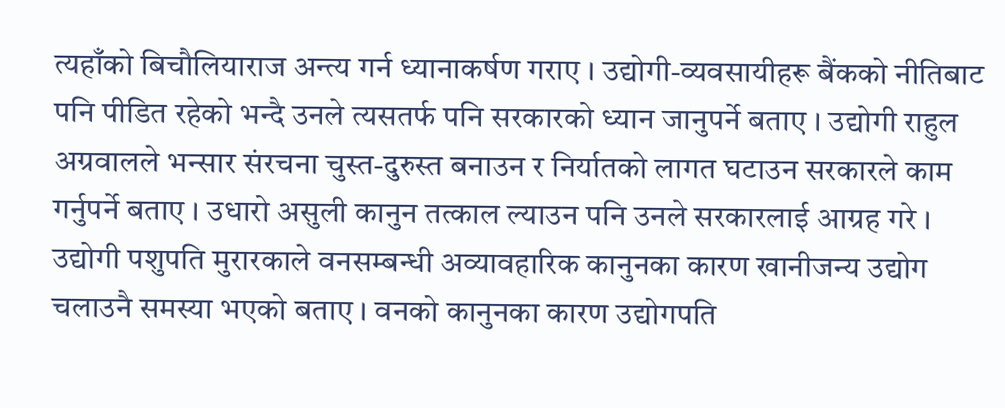त्यहाँको बिचौलियाराज अन्त्य गर्न ध्यानाकर्षण गराए । उद्योगी-व्यवसायीहरू बैंकको नीतिबाट पनि पीडित रहेको भन्दै उनले त्यसतर्फ पनि सरकारको ध्यान जानुपर्ने बताए । उद्योगी राहुल अग्रवालले भन्सार संरचना चुस्त-दुरुस्त बनाउन र निर्यातको लागत घटाउन सरकारले काम गर्नुपर्ने बताए । उधारो असुली कानुन तत्काल ल्याउन पनि उनले सरकारलाई आग्रह गरे । उद्योगी पशुपति मुरारकाले वनसम्बन्धी अव्यावहारिक कानुनका कारण खानीजन्य उद्योग चलाउनै समस्या भएको बताए । वनको कानुनका कारण उद्योगपति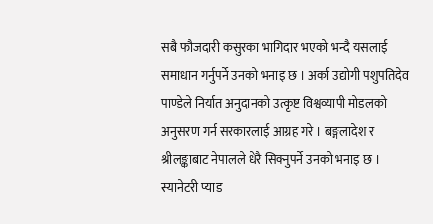सबै फौजदारी कसुरका भागिदार भएको भन्दै यसलाई समाधान गर्नुपर्ने उनको भनाइ छ । अर्का उद्योगी पशुपतिदेव पाण्डेले निर्यात अनुदानको उत्कृष्ट विश्वव्यापी मोडलको अनुसरण गर्न सरकारलाई आग्रह गरे । बङ्गलादेश र श्रीलङ्काबाट नेपालले धेरै सिक्नुपर्ने उनको भनाइ छ । स्यानेटरी प्याड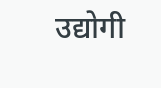उद्योगी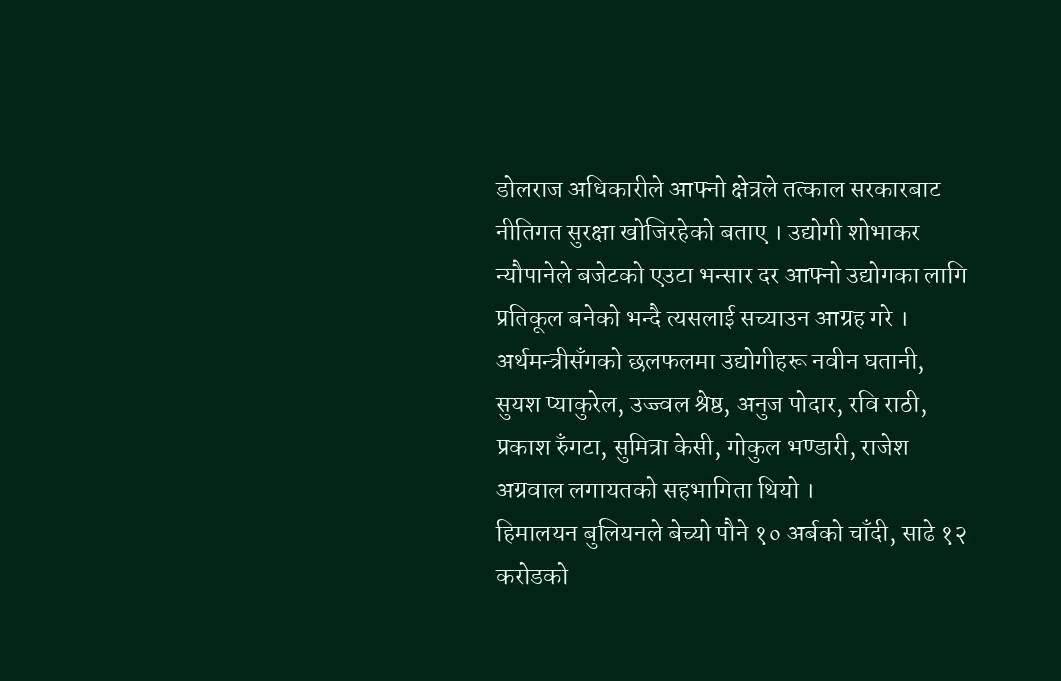डोलराज अधिकारीले आफ्नो क्षेत्रले तत्काल सरकारबाट नीतिगत सुरक्षा खोजिरहेको बताए । उद्योगी शोभाकर न्यौपानेले बजेटको एउटा भन्सार दर आफ्नो उद्योगका लागि प्रतिकूल बनेको भन्दै त्यसलाई सच्याउन आग्रह गरे । अर्थमन्त्रीसँगको छलफलमा उद्योगीहरू नवीन घतानी, सुयश प्याकुरेल, उज्ज्वल श्रेष्ठ, अनुज पोदार, रवि राठी, प्रकाश रुँगटा, सुमित्रा केसी, गोकुल भण्डारी, राजेश अग्रवाल लगायतको सहभागिता थियो ।
हिमालयन बुलियनले बेच्यो पौने १० अर्बको चाँदी, साढे १२ करोडको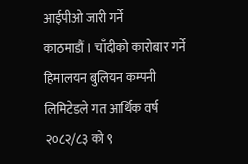आईपीओ जारी गर्ने
काठमाडौं । चाँदीको कारोबार गर्ने हिमालयन बुलियन कम्पनी लिमिटेडले गत आर्थिक वर्ष २०८२/८३ को ९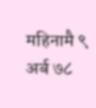महिनामै ९ अर्ब ७८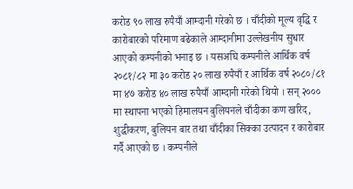करोड ९० लाख रुपैयाँ आम्दानी गरेको छ । चाँदीको मूल्य वृद्धि र कारोबारको परिमाण बढेकाले आम्दानीमा उल्लेखनीय सुधार आएको कम्पनीको भनाइ छ । यसअघि कम्पनीले आर्थिक वर्ष २०८१/८२ मा ३० करोड २० लाख रुपैयाँ र आर्थिक वर्ष २०८०/८१ मा ४७ करोड ४० लाख रुपैयाँ आम्दानी गरेको थियो । सन् २००० मा स्थापना भएको हिमालयन बुलियनले चाँदीका कण खरिद, शुद्धीकरण, बुलियन बार तथा चाँदीका सिक्का उत्पादन र कारोबार गर्दै आएको छ । कम्पनीले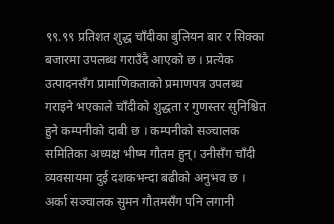९९.९९ प्रतिशत शुद्ध चाँदीका बुलियन बार र सिक्का बजारमा उपलब्ध गराउँदै आएको छ । प्रत्येक उत्पादनसँग प्रामाणिकताको प्रमाणपत्र उपलब्ध गराइने भएकाले चाँदीको शुद्धता र गुणस्तर सुनिश्चित हुने कम्पनीको दाबी छ । कम्पनीको सञ्चालक समितिका अध्यक्ष भीष्म गौतम हुन्। उनीसँग चाँदी व्यवसायमा दुई दशकभन्दा बढीको अनुभव छ । अर्का सञ्चालक सुमन गौतमसँग पनि लगानी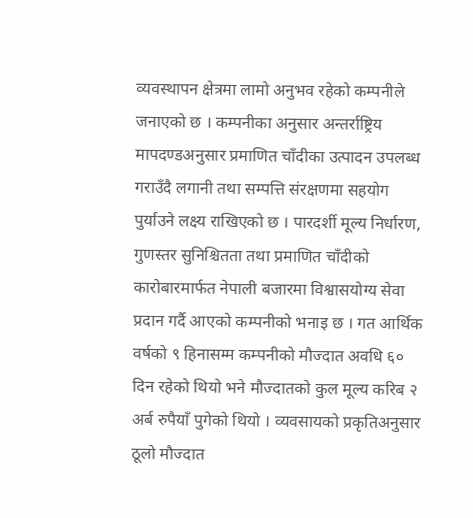व्यवस्थापन क्षेत्रमा लामो अनुभव रहेको कम्पनीले जनाएको छ । कम्पनीका अनुसार अन्तर्राष्ट्रिय मापदण्डअनुसार प्रमाणित चाँदीका उत्पादन उपलब्ध गराउँदै लगानी तथा सम्पत्ति संरक्षणमा सहयोग पुर्याउने लक्ष्य राखिएको छ । पारदर्शी मूल्य निर्धारण, गुणस्तर सुनिश्चितता तथा प्रमाणित चाँदीको कारोबारमार्फत नेपाली बजारमा विश्वासयोग्य सेवा प्रदान गर्दै आएको कम्पनीको भनाइ छ । गत आर्थिक वर्षको ९ हिनासम्म कम्पनीको मौज्दात अवधि ६० दिन रहेको थियो भने मौज्दातको कुल मूल्य करिब २ अर्ब रुपैयाँ पुगेको थियो । व्यवसायको प्रकृतिअनुसार ठूलो मौज्दात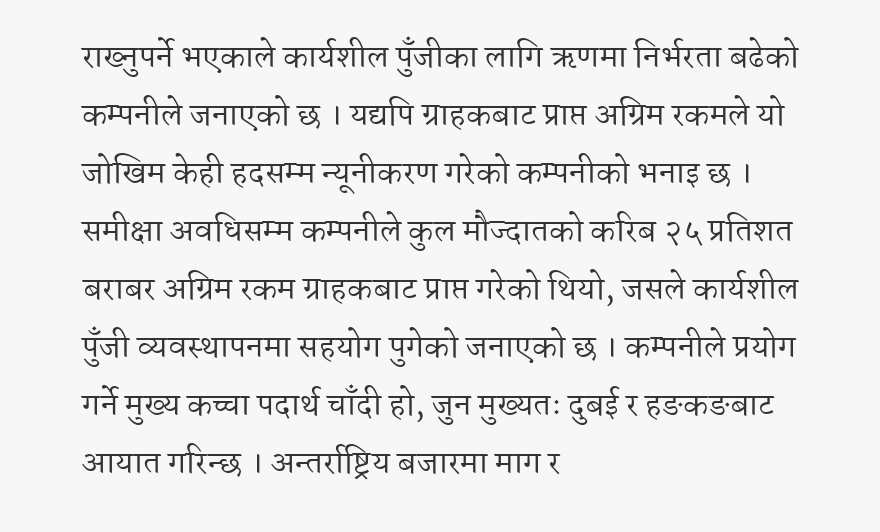राख्नुपर्ने भएकाले कार्यशील पुँजीका लागि ऋणमा निर्भरता बढेको कम्पनीले जनाएको छ । यद्यपि ग्राहकबाट प्राप्त अग्रिम रकमले यो जोखिम केही हदसम्म न्यूनीकरण गरेको कम्पनीको भनाइ छ । समीक्षा अवधिसम्म कम्पनीले कुल मौज्दातको करिब २५ प्रतिशत बराबर अग्रिम रकम ग्राहकबाट प्राप्त गरेको थियो, जसले कार्यशील पुँजी व्यवस्थापनमा सहयोग पुगेको जनाएको छ । कम्पनीले प्रयोग गर्ने मुख्य कच्चा पदार्थ चाँदी हो, जुन मुख्यतः दुबई र हङकङबाट आयात गरिन्छ । अन्तर्राष्ट्रिय बजारमा माग र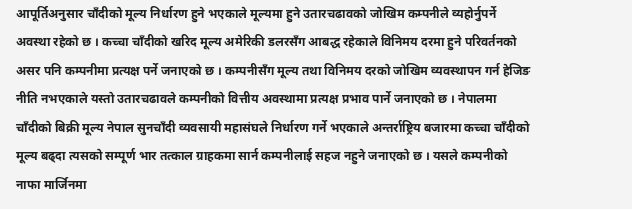आपूर्तिअनुसार चाँदीको मूल्य निर्धारण हुने भएकाले मूल्यमा हुने उतारचढावको जोखिम कम्पनीले व्यहोर्नुपर्ने अवस्था रहेको छ । कच्चा चाँदीको खरिद मूल्य अमेरिकी डलरसँग आबद्ध रहेकाले विनिमय दरमा हुने परिवर्तनको असर पनि कम्पनीमा प्रत्यक्ष पर्ने जनाएको छ । कम्पनीसँग मूल्य तथा विनिमय दरको जोखिम व्यवस्थापन गर्न हेजिङ नीति नभएकाले यस्तो उतारचढावले कम्पनीको वित्तीय अवस्थामा प्रत्यक्ष प्रभाव पार्ने जनाएको छ । नेपालमा चाँदीको बिक्री मूल्य नेपाल सुनचाँदी व्यवसायी महासंघले निर्धारण गर्ने भएकाले अन्तर्राष्ट्रिय बजारमा कच्चा चाँदीको मूल्य बढ्दा त्यसको सम्पूर्ण भार तत्काल ग्राहकमा सार्न कम्पनीलाई सहज नहुने जनाएको छ । यसले कम्पनीको नाफा मार्जिनमा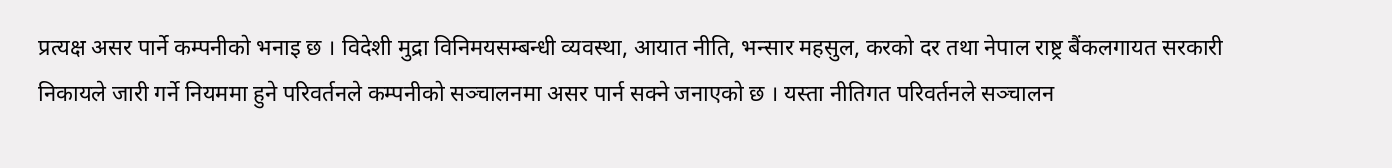प्रत्यक्ष असर पार्ने कम्पनीको भनाइ छ । विदेशी मुद्रा विनिमयसम्बन्धी व्यवस्था, आयात नीति, भन्सार महसुल, करको दर तथा नेपाल राष्ट्र बैंकलगायत सरकारी निकायले जारी गर्ने नियममा हुने परिवर्तनले कम्पनीको सञ्चालनमा असर पार्न सक्ने जनाएको छ । यस्ता नीतिगत परिवर्तनले सञ्चालन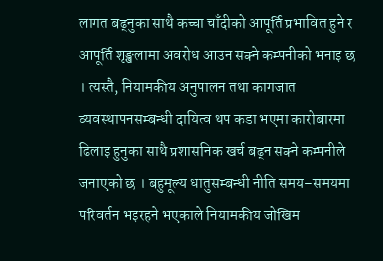लागत बढ्नुका साथै कच्चा चाँदीको आपूर्ति प्रभावित हुने र आपूर्ति शृङ्खलामा अवरोध आउन सक्ने कम्पनीको भनाइ छ । त्यस्तै, नियामकीय अनुपालन तथा कागजात व्यवस्थापनसम्बन्धी दायित्व थप कडा भएमा कारोबारमा ढिलाइ हुनुका साथै प्रशासनिक खर्च बढ्न सक्ने कम्पनीले जनाएको छ । बहुमूल्य धातुसम्बन्धी नीति समय–समयमा परिवर्तन भइरहने भएकाले नियामकीय जोखिम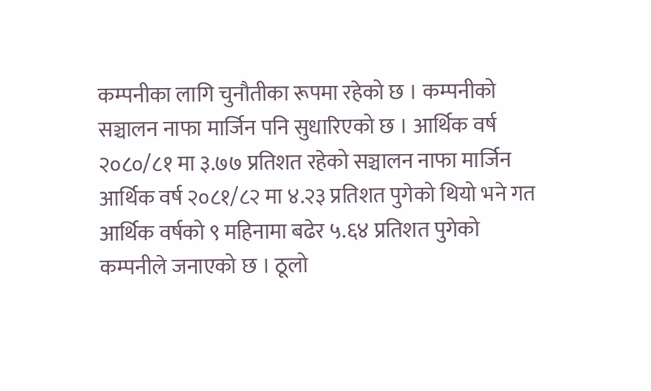कम्पनीका लागि चुनौतीका रूपमा रहेको छ । कम्पनीको सञ्चालन नाफा मार्जिन पनि सुधारिएको छ । आर्थिक वर्ष २०८०/८१ मा ३.७७ प्रतिशत रहेको सञ्चालन नाफा मार्जिन आर्थिक वर्ष २०८१/८२ मा ४.२३ प्रतिशत पुगेको थियो भने गत आर्थिक वर्षको ९ महिनामा बढेर ५.६४ प्रतिशत पुगेको कम्पनीले जनाएको छ । ठूलो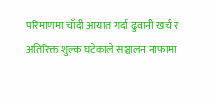परिमाणमा चाँदी आयात गर्दा ढुवानी खर्च र अतिरिक्त शुल्क घटेकाले सञ्चालन नाफामा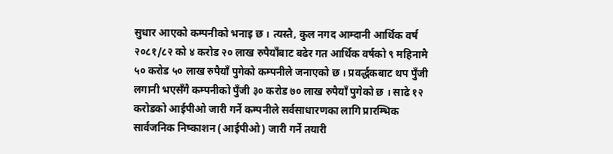सुधार आएको कम्पनीको भनाइ छ । त्यस्तै, कुल नगद आम्दानी आर्थिक वर्ष २०८१/८२ को ४ करोड २० लाख रुपैयाँबाट बढेर गत आर्थिक वर्षको ९ महिनामै ५० करोड ५० लाख रुपैयाँ पुगेको कम्पनीले जनाएको छ । प्रवर्द्धकबाट थप पुँजी लगानी भएसँगै कम्पनीको पुँजी ३० करोड ७० लाख रुपैयाँ पुगेको छ । साढे १२ करोडको आईपीओ जारी गर्ने कम्पनीले सर्वसाधारणका लागि प्रारम्भिक सार्वजनिक निष्काशन (आईपीओ) जारी गर्ने तयारी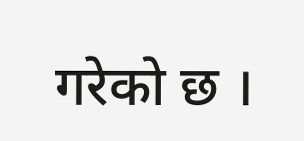गरेको छ ।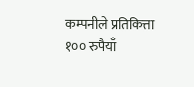कम्पनीले प्रतिकित्ता १०० रुपैयाँ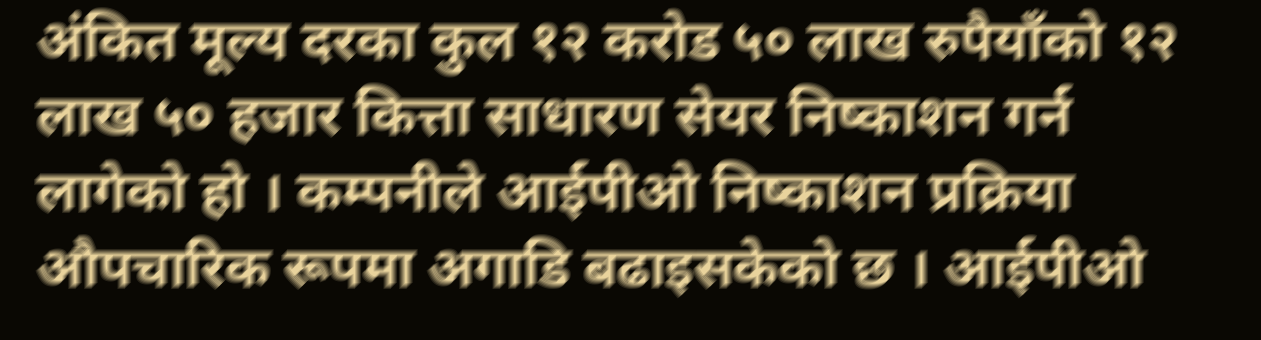अंकित मूल्य दरका कुल १२ करोड ५० लाख रुपैयाँको १२ लाख ५० हजार कित्ता साधारण सेयर निष्काशन गर्न लागेको हो । कम्पनीले आईपीओ निष्काशन प्रक्रिया औपचारिक रूपमा अगाडि बढाइसकेको छ । आईपीओ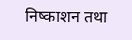निष्काशन तथा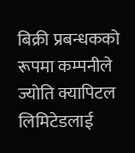बिक्री प्रबन्धकको रूपमा कम्पनीले ज्योति क्यापिटल लिमिटेडलाई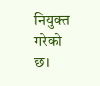नियुक्त गरेको छ।